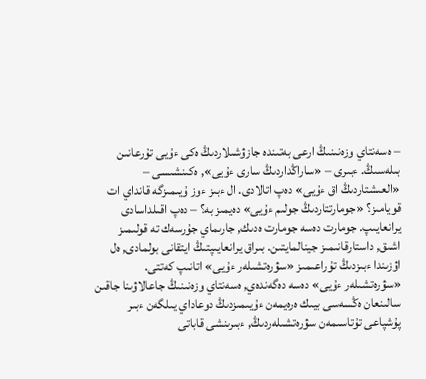– ەسەنتاي وزەنىنىڭ ارعى بەتىندە جازۋشىلاردىڭ ەكى ءۇيى تۇرعانىن بىلەسىڭ. ءبىرى – «ساراڭداردىڭ سارى ءۇيى», ەكىنشىسى – «العىشتاردىڭ اق ءۇيى» دەپ اتالادى. ال ءبىز ءوز ۇيىمىزگە قانداي ات قويامىز؟ «جومارتتاردىڭ جولىم ءۇيى» دەيمىز بە؟ – دەپ اقىلداسادى يرانعايىپ. جومارت دەسە جومارت ەدىك, جارىماي جۇرسەك تە قولىمىز اشىق, داستارقانىمىز جينالمايتىن. بىراق يرانعايىپتىڭ ايتقانى بولمادى, ەل اۋزىندا ءبىزدىڭ تۇراعىمىز «سۋرەتشىلەر ءۇيى» اتانىپ كەتتى.
«سۋرەتشىلەر ءۇيى» دەسە دەگەندەي, ەسەنتاي وزەنىنىڭ جاعالاۋىنا جاقىن سالىنعان ەڭسەسى بيىك ەرەيمەن ءۇيىمىزدىڭ دوعاداي يىلگەن ءبىر پۇشپاعى تۇتاسىمەن سۋرەتشىلەردىڭ, ءبىرىنشى قاباتى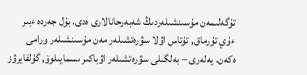تۇگەلىمەن مۇسىنشىلەردىڭ شەبەرحانالارى ەدى. بۇل جەردە ءبىر ءۇي تۇرماق, تۇتاس اۋلا سۋرەتشىلەر مەن مۇسىنشىلەر ورامى ەكەن. يەلەرى – بەلگىلى سۋرەتشىلەر اۋباكىر ىسمايىلوۆ, گۇلفايرۋز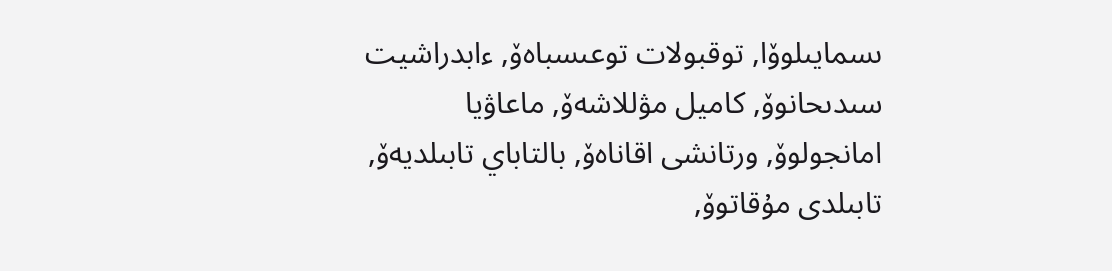ىسمايىلوۆا, توقبولات توعىسباەۆ, ءابدراشيت سىدىحانوۆ, كاميل مۋللاشەۆ, ماعاۋيا امانجولوۆ, ورتانشى اقاناەۆ, بالتاباي تابىلديەۆ, تابىلدى مۇقاتوۆ,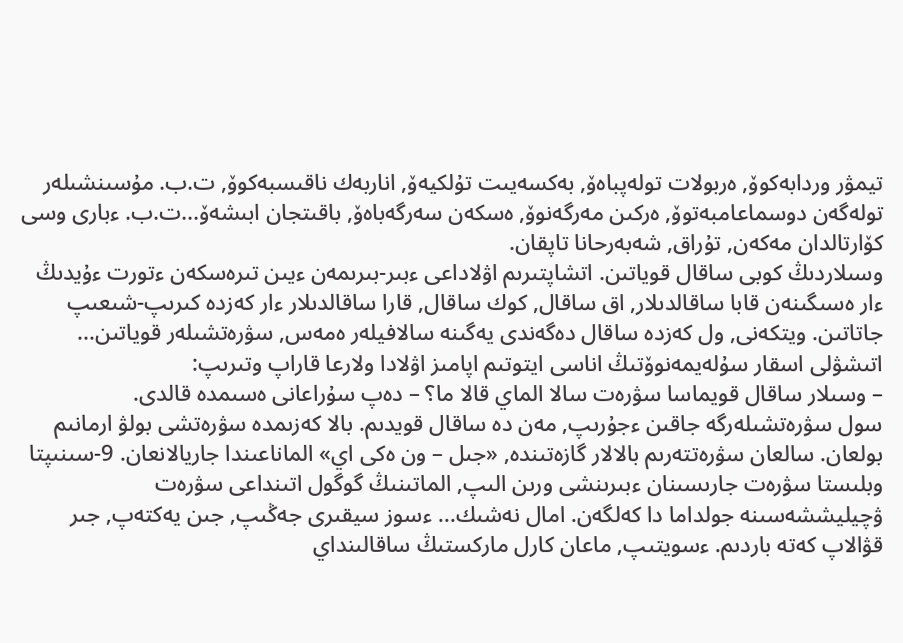تيمۋر وردابەكوۆ, ەربولات تولەپباەۆ, بەكسەيىت تۇلكيەۆ, اناربەك ناقىسبەكوۆ, ت.ب. مۇسىنشىلەر تولەگەن دوسماعامبەتوۆ, ەركىن مەرگەنوۆ, ەسكەن سەرگەباەۆ, باقىتجان ابىشەۆ...ت.ب. ءبارى وسى كۆارتالدان مەكەن, تۇراق, شەبەرحانا تاپقان.
وسىلاردىڭ كوبى ساقال قوياتىن. اتشاپتىرىم اۋلاداعى ءبىر-بىرىمەن ءيىن تىرەسكەن ءتورت ءۇيدىڭ ءار ەسىگىنەن قابا ساقالدىلار, اق ساقال, كوك ساقال, قارا ساقالدىلار ءار كەزدە كىرىپ-شىعىپ جاتاتىن. ويتكەنى, ول كەزدە ساقال دەگەندى يەگىنە سالافيلەر ەمەس, سۋرەتشىلەر قوياتىن...
اتىشۋلى اسقار سۇلەيمەنوۆتىڭ اناسى ايتوتىم اپامىز اۋلادا ولارعا قاراپ وتىرىپ:
– وسىلار ساقال قويماسا سۋرەت سالا الماي قالا ما؟ – دەپ سۇراعانى ەسىمدە قالدى.
سول سۋرەتشىلەرگە جاقىن ءجۇرىپ, مەن دە ساقال قويدىم. بالا كەزىمدە سۋرەتشى بولۋ ارمانىم بولعان. سالعان سۋرەتتەرىم بالالار گازەتىندە, «جىل – ون ەكى اي» الماناعىندا جاريالانعان. 9-سىنىپتا وبلىستا سۋرەت جارىسىنان ءبىرىنشى ورىن الىپ, الماتىنىڭ گوگول اتىنداعى سۋرەت ۋچيليششەسىنە جولداما دا كەلگەن. امال نەشىك... ءسوز سيقىرى جەڭىپ, جىن يەكتەپ, جىر قۋالاپ كەتە باردىم. ءسويتىپ, ماعان كارل ماركستىڭ ساقالىنداي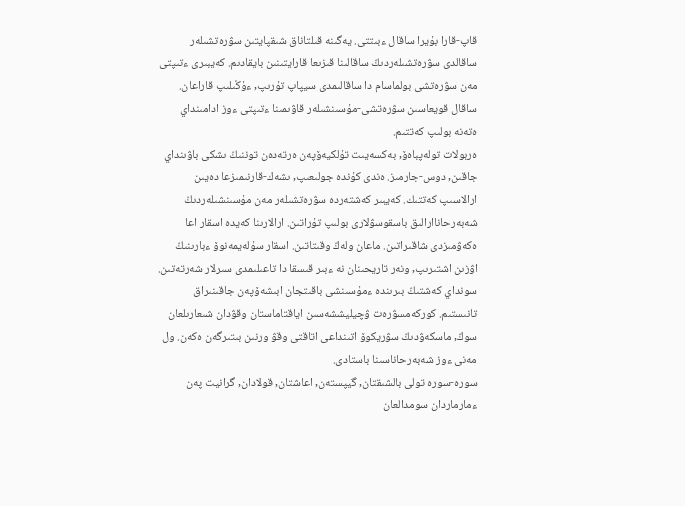قاپ-قارا بۇيرا ساقال ءبىتتى. يەگىنە قىلتاناق شىقپايتىن سۋرەتشىلەر ساقالدى سۋرەتشىلەردىڭ ساقالىنا قىزىعا قارايتىنىن بايقادىم. كەيبىرى ءتىپتى مەن سۋرەتشى بولماسام دا ساقالىمدى سيپاپ تۇرىپ, ءۇڭىلىپ قاراعان. ساقال قويعاسىن سۋرەتشى-مۇسىنشىلەر قاۋىمىنا ءتىپتى ءوز ادامىنداي ەتەنە بولىپ كەتتىم.
ەربولات تولەپباەۆ, بەكسەيىت تۇلكيەۆپەن ەرتەدەن توننىڭ ىشكى باۋىنداي جاقىن, دوس-جارمىز. ەندى كۇندە جولىعىپ, ىشەك-قارنىمىزعا دەيىن ارالاسىپ كەتتىك. كەيبىر كەشتەردە سۋرەتشىلەر مەن مۇسىنشىلەردىڭ شەبەرحاناارالىق باسقوسۋلارى بولىپ تۇراتىن. ارالارىنا كەيدە اسقار اعا ەكەۋمىزدى شاقىراتىن. ماعان ولەڭ وقىتاتىن. اسقار سۇلەيمەنوۆ ءبارىنىڭ اۋزىن اشتىرىپ, ونەر تاريحىنان نە ءبىر قىسقا دا تاعىلىمدى سىرلار شەرتەتىن. سونداي كەشتىڭ بىرىندە ءمۇسىنشى باقىتجان ابىشەۆپەن جاقىنىراق تانىستىم. كوركەمسۋرەت ۋچيليششەسىن اياقتاماستان وقۋدان شىعارىلعان سوڭ, ماسكەۋدىڭ سۋريكوۆ اتىنداعى اتاقتى وقۋ ورنىن بىتىرگەن ەكەن. ول مەنى ءوز شەبەرحاناسىنا باستادى.
سورە-سورە تولى بالشىقتان, گيپستەن, اعاشتان, قولادان, گرانيت پەن ءمارماردان سومدالعان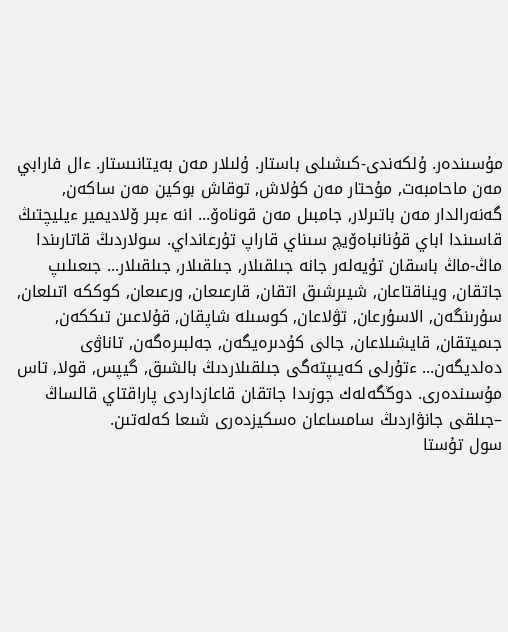مۇسىندەر. ۇلكەندى-كىشىلى باستار. ۇلىلار مەن بەيتانىستار. ءال فارابي مەن ماحامبەت, مۇحتار مەن كۇلاش, توقاش بوكين مەن ساكەن, گەنەرالدار مەن باتىرلار, جامبىل مەن قوناەۆ... انە ءبىر ۆلاديمير ءيليچتىڭ قاسىندا اباي قۇنانباەۆيچ سىناي قاراپ تۇرعانداي. سولاردىڭ قاتارىندا ماڭ-ماڭ باسقان تۇيەلەر جانە جىلقىلار, جىلقىلار, جىلقىلار... جىعىلىپ جاتقان, ويناقتاعان, شيىرشىق اتقان, قارعىعان, ورعىعان, كوككە اتىلعان, سۇرىنگەن, الاسۇرعان, تۋلاعان, كوسىلە شاپقان, قۇلاعىن تىككەن, جىميتقان, قايشىلاعان, جالى كۇدىرەيگەن, جەلبىرەگەن, تاناۋى دەلديگەن... ءتۇرلى كەيىپتەگى جىلقىلاردىڭ بالشىق, گيپس, قولا, تاس مۇسىندەرى. دوڭگەلەك جوزىدا جاتقان قاعازداردى پاراقتاي قالساڭ –جىلقى جانۋاردىڭ سامساعان ەسكيزدەرى شىعا كەلەتىن.
سول تۇستا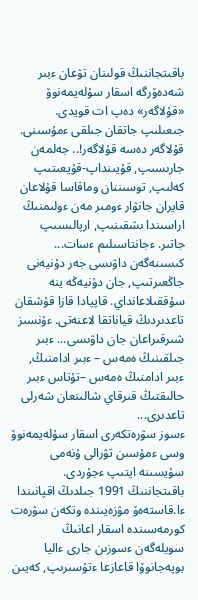باقىتجاننىڭ قولىنان تۋعان ءبىر شەدەۆرگە اسقار سۇلەيمەنوۆ «قۇلاگەر» دەپ ات قويدى. جىعىلىپ جاتقان جىلقى ءمۇسىنى. قۇلاگەر دەسە قۇلاگەر!.. جەلمەن جارىسىپ, قۇيىنداپ-قۇيعىتىپ كەلىپ, توسىننان وماقاسا قۇلاعان قايران جانۋار ءومىر مەن ءولىمنىڭ اراسىندا ىشقىنىپ, ارپالىسىپ جاتىر. ءجانتاسىلىم ءسات... كىسىنەگەن داۋىسى جەر دۇنيەنى جاڭعىرتىپ, جان دۇنيەڭە ينە سۇققىلاعانداي. قاپيادا قازا قۇشقان تاعدىردىڭ قياناتقا لاعنەتى. ءۇنسىز شىرقىراعان جان داۋىسى... ءبىر جىلقىنىڭ ەمەس – ءبىر ادامنىڭ, ءبىر ادامنىڭ ەمەس –تۇتاس ءبىر حالىقتىڭ قىرقاي شالىنعان شەرلى تاعدىرى...
ءسوز سۋرەتكەرى اسقار سۇلەيمەنوۆ وسى ءمۇسىن تۋرالى ۇنەمى سۇيسىنە ايتىپ ءجۇردى. باقىتجاننىڭ 1991 جىلدىڭ اقپانىندا ءا.قاستەەۆ مۋزەيىندە وتكەن سۋرەت كورمەسىندە اسقار اعانىڭ سويلەگەن ءسوزىن جارى ءاليا بوپەجانوۆا قاعازعا ءتۇسىرىپ, كەيىن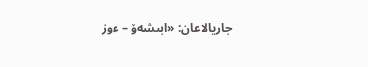جاريالاعان: «ابىشەۆ – ءوز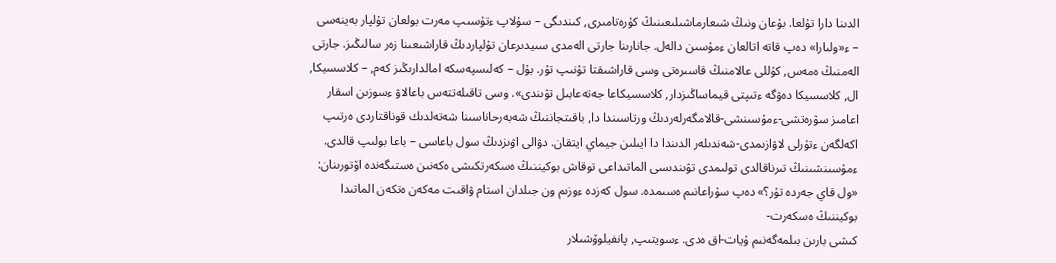الدىنا دارا تۇلعا. بۇعان ونىڭ شىعارماشىلىعىنىڭ كۇرەتامىرى, كىندىگى – سۇلاپ ءتۇسىپ مەرت بولعان تۇلپار بەينەسى – ء«ولىارا» دەپ قاتە اتالعان ءمۇسىن دالەل. جانارىنا جارتى الەمدى سىيدىرعان تۇلپاردىڭ قاراشىعىنا زەر سالىڭىز. جارتى الەمنىڭ ەمەس, كۇللى عالامنىڭ قاسىرەتى وسى قاراشىقتا تۇنىپ تۇر. بۇل – كەلىسپەسكە امالدارىڭىز كەم, – كلاسسيكا, ال, كلاسسيكا دەۋگە ءتىپتى قيماساڭىزدار, كلاسسيكاعا جەتەعابىل تۋىندى». وسى تاقىلەتتەس باعالاۋ ءسوزىن اسقار اعامىز سۋرەتشى-ءمۇسىنشى-قالامگەرلەردىڭ ورتاسىندا دا, باقىتجاننىڭ شەبەرحاناسىنا شەتەلدىك قوناقتاردى ەرتىپ اكەلگەن ءتۇرلى لاۋازىمدى-شەندىلەر الدىندا دا ايىلىن جيماي ايتقان. دۋالى اۋىزدىڭ سول باعاسى – باعا بولىپ قالدى.
ءمۇسىنشىنىڭ تىرناقالدى تولىمدى تۋىندىسى الماتىداعى توقاش بوكيننىڭ ەسكەرتكىشى ەكەنىن ەستىگەندە اۆتورىنان: «ول قاي جەردە تۇر؟» دەپ سۇراعانىم ەسىمدە. سول كەزدە ءوزىم ون جىلدان استام ۋاقىت مەكەن ەتكەن الماتىدا بوكيننىڭ ەسكەرت-
كىشى بارىن بىلمەگەنىم ۇيات-اق ەدى. ءسويتىپ, پانفيلوۆشىلار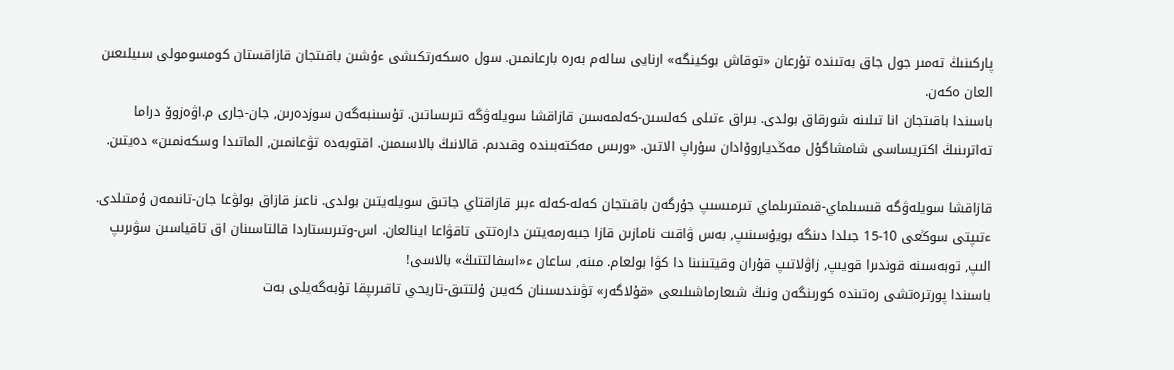پاركىنىڭ تەمىر جول جاق بەتىندە تۇرعان «توقاش بوكينگە» ارنايى سالەم بەرە بارعانمىن. سول ەسكەرتكىشى ءۇشىن باقىتجان قازاقستان كومسومولى سىيلىعىن العان ەكەن.
باسىندا باقىتجان انا تىلىنە شورقاق بولدى. بىراق ءتىلى كەلسىن-كەلمەسىن قازاقشا سويلەۋگە تىرىساتىن. تۇسىنبەگەن سوزدەرىن, جان-جارى م.اۋەزوۆ دراما تەاترىنىڭ اكتريساسى شامشاگۇل مەڭدياروۆادان سۇراپ الاتىن. «ورىس مەكتەبىندە وقىدىم. قالانىڭ بالاسىمىن. اقتوبەدە تۋعانمىن, الماتىدا وسكەنمىن» دەيتىن.

قازاقشا سويلەۋگە قىسىلماي-قىمتىرىلماي تىرمىسىپ جۇرگەن باقىتجان كەلە-كەلە ءبىر قازاقتاي جاتىق سويلەيتىن بولدى. ناعىز قازاق بولۋعا جان-تانىمەن ۇمتىلدى. ءتىپتى سوڭعى 10-15 جىلدا دىنگە بويۇسىنىپ, بەس ۋاقىت نامازىن قازا جىبەرمەيتىن دارەتتى تاقۋاعا اينالعان. اس-وتىرىستاردا قالتاسىنان اق تاقياسىن سۋىرىپ الىپ, توبەسىنە قوندىرا قويىپ, زاۋلاتىپ قۇران وقيتىنىنا دا كۋا بولعام. مىنە, ساعان ء«اسفالتتىڭ» بالاسى!
باسىندا پورترەتشى رەتىندە كورىنگەن ونىڭ شىعارماشىلىعى «قۇلاگەر» تۋىندىسىنان كەيىن ۇلتتىق-تاريحي تاقىرىپقا تۇبەگەيلى بەت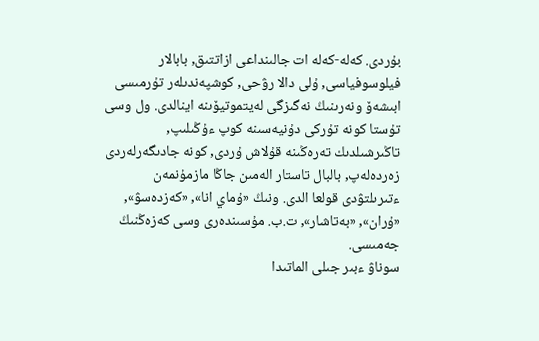بۇردى. كەلە-كەلە ات جالىنداعى ازاتتىق, بابالار فيلوسوفياسى, ۇلى دالا رۋحى, كوشپەندىلەر تۇرمىسى ابىشەۆ ونەرىنىڭ نەگىزگى لەيتموتيۆىنە اينالدى. ول وسى تۇستا كونە تۇركى دۇنيەسىنە كوپ ءۇڭىلىپ, تاڭىرشىلدىك تەرەڭىنە قۇلاش ۇردى, كونە جادىگەرلەردى زەردەلەپ, بالبال تاستار الەمىن جاڭا مازمۇنمەن ءتىرىلتۋدى قولعا الدى. ونىڭ «ۇماي انا», «كەزدەسۋ», «ۇران», «بەتاشار», ت.ب. مۇسىندەرى وسى كەزەڭنىڭ جەمىسى.
سوناۋ ءبىر جىلى الماتىدا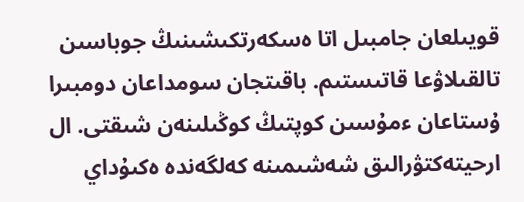قويىلعان جامبىل اتا ەسكەرتكىشىنىڭ جوباسىن تالقىلاۋعا قاتىستىم. باقىتجان سومداعان دومبىرا ۇستاعان ءمۇسىن كوپتىڭ كوڭىلىنەن شىقتى. ال ارحيتەكتۋرالىق شەشىمىنە كەلگەندە ەكىۇداي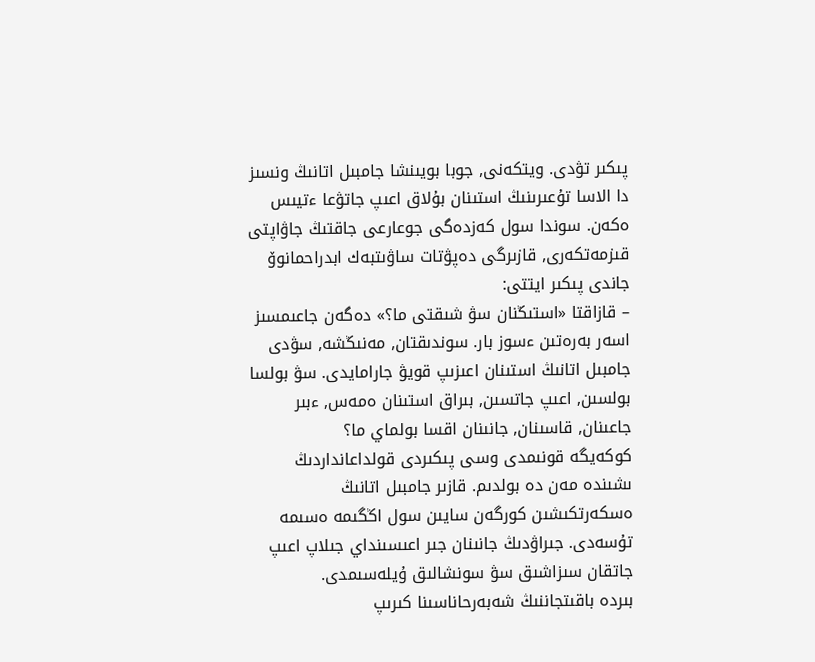پىكىر تۋدى. ويتكەنى, جوبا بويىنشا جامبىل اتانىڭ ونسىز دا الاسا تۇعىرىنىڭ استىنان بۇلاق اعىپ جاتۋعا ءتيىس ەكەن. سوندا سول كەزدەگى جوعارعى جاقتىڭ جاۋاپتى قىزمەتكەرى, قازىرگى دەپۋتات ساۋىتبەك ابدراحمانوۆ جاندى پىكىر ايتتى:
– قازاقتا «استىڭنان سۋ شىقتى ما؟» دەگەن جاعىمسىز اسەر بەرەتىن ءسوز بار. سوندىقتان, مەنىڭشە, سۋدى جامبىل اتانىڭ استىنان اعىزىپ قويۋ جارامايدى. سۋ بولسا بولسىن, اعىپ جاتسىن, بىراق استىنان ەمەس, ءبىر جاعىنان, قاسىنان, جانىنان اقسا بولماي ما؟
كوكەيگە قونىمدى وسى پىكىردى قولداعانداردىڭ ىشىندە مەن دە بولدىم. قازىر جامبىل اتانىڭ ەسكەرتكىشىن كورگەن سايىن سول اڭگىمە ەسىمە تۇسەدى. جىراۋدىڭ جانىنان جىر اعىسىنداي جىلاپ اعىپ جاتقان سىزاشىق سۋ سونشالىق ۇيلەسىمدى.
بىردە باقىتجاننىڭ شەبەرحاناسىنا كىرىپ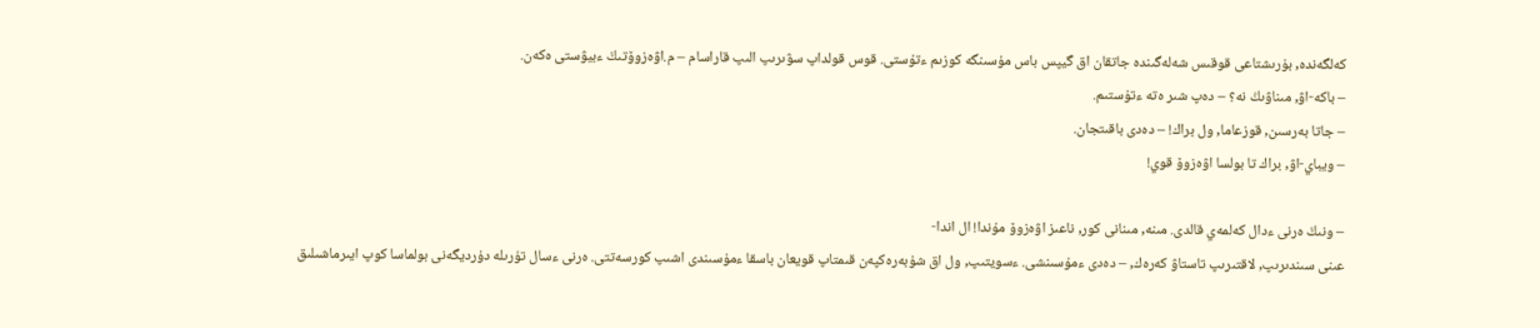كەلگەندە, بۇرىشتاعى قوقىس شەلەگىندە جاتقان اق گيپس باس مۇسىنگە كوزىم ءتۇستى. قوس قولداپ سۋىرىپ الىپ قاراسام – م.اۋەزوۆتىڭ ءبيۋستى ەكەن.
– باكە-اۋ, مىناۋىڭ نە؟ – دەپ شىر ەتە ءتۇستىم.
– جاتا بەرسىن, قوزعاما, ول براك! – دەدى باقىتجان.
– ويباي-اۋ, براك تا بولسا اۋەزوۆ قوي!

– ونىڭ ەرنى ءدال كەلمەي قالدى. مىنە, مىنانى كور, ناعىز اۋەزوۆ مۇندا! ال اندا-
عىنى سىندىرىپ, لاقتىرىپ تاستاۋ كەرەك, – دەدى ءمۇسىنشى. ءسويتىپ, ول اق شۇبەرەكپەن قىمتاپ قويعان باسقا ءمۇسىندى اشىپ كورسەتتى. ەرنى ءسال تۇرىلە دۇرديگەنى بولماسا كوپ ايىرماشىلىق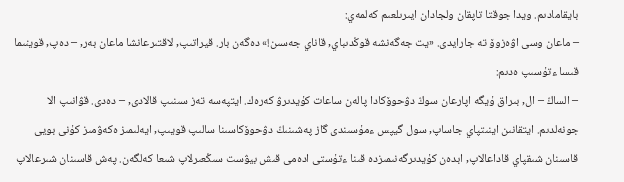بايقامادىم. ويدا جوقتا تاپقان ولجادان ايىرىلعىم كەلمەي:
– ماعان وسى اۋەزوۆ تە جارايدى. «يت جەگەنشە قوڭدىباي, قاناي جەسىن!» دەگەن بار. قيراتىپ, لاقتىرعانشا ماعان بەر, – دەپ, قوينىما قىسا ءتۇسىپ ەدىم:
– الساڭ – ال, بىراق ۇيگە اپارعان سوڭ دۋحوۆكادا پالەن ساعات كۇيدىرۋ كەرەك. ايتپەسە تەز سىنىپ قالادى, – دەدى. قۋانىپ الا جونەلدىم. ايتقانىن اينىتپاي جاساپ, سول گيپس ءمۇسىندى گاز پەشىنىڭ دۋحوۆكاسىنا سالىپ قويىپ, ايەلىمىز ەكەۋمىز كۇنى بويى قاسىنان شىقپاي قاداعالاپ, ابدەن كۇيدىرگەنىمىزدە قىنا ءتۇستى ادەمى قىش بيۋست سىڭعىرلاپ شىعا كەلگەن. پەش قاسىنان شىرعالاپ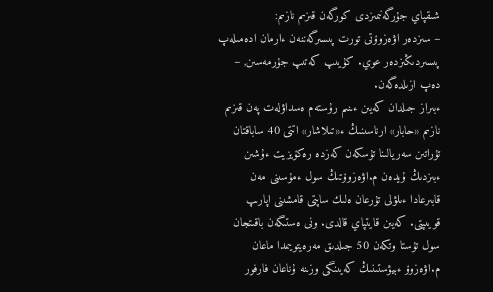شىقپاي جۇرگەنىمىزدى كورگەن قىزىم نازىم:
– سىزدەر اۋەزوۆتى تورت پىسىرگەننەن ءارمان ادەمىلەپ پىسىردىڭىزدەر عوي. كۇيىپ كەتىپ جۇرمەسىن, – دەپ ازىلدەگەن.
ءبىراز جىلدان كەيىن ءىنىم رۇستەم ەسداۋلەت پەن قىزىم نازىم «حابار» ارناسىنىڭ ء«تىلاشار» اتتى 40 ساباقتان تۇراتىن سەريالىنا تۇسكەن كەزدە رەكۆيزيت ءۇشىن ءبىزدىڭ ۇيدەن م.اۋەزوۆتىڭ سول ءمۇسىنى مەن قابىرعادا ءىلۋلى تۇرعان ەلىك ساپتى قامشىنى اپارىپ قويىپتى. كەيىن قايتپاي قالدى. ونى ەستىگەن باقىتجان سول تۇستا وتكەن 50 جىلدىق مەرەيتويىمدا ماعان م.اۋەزوۆ ءبيۋستىنىڭ كەيىنگى وزىنە ۇناعان فارفور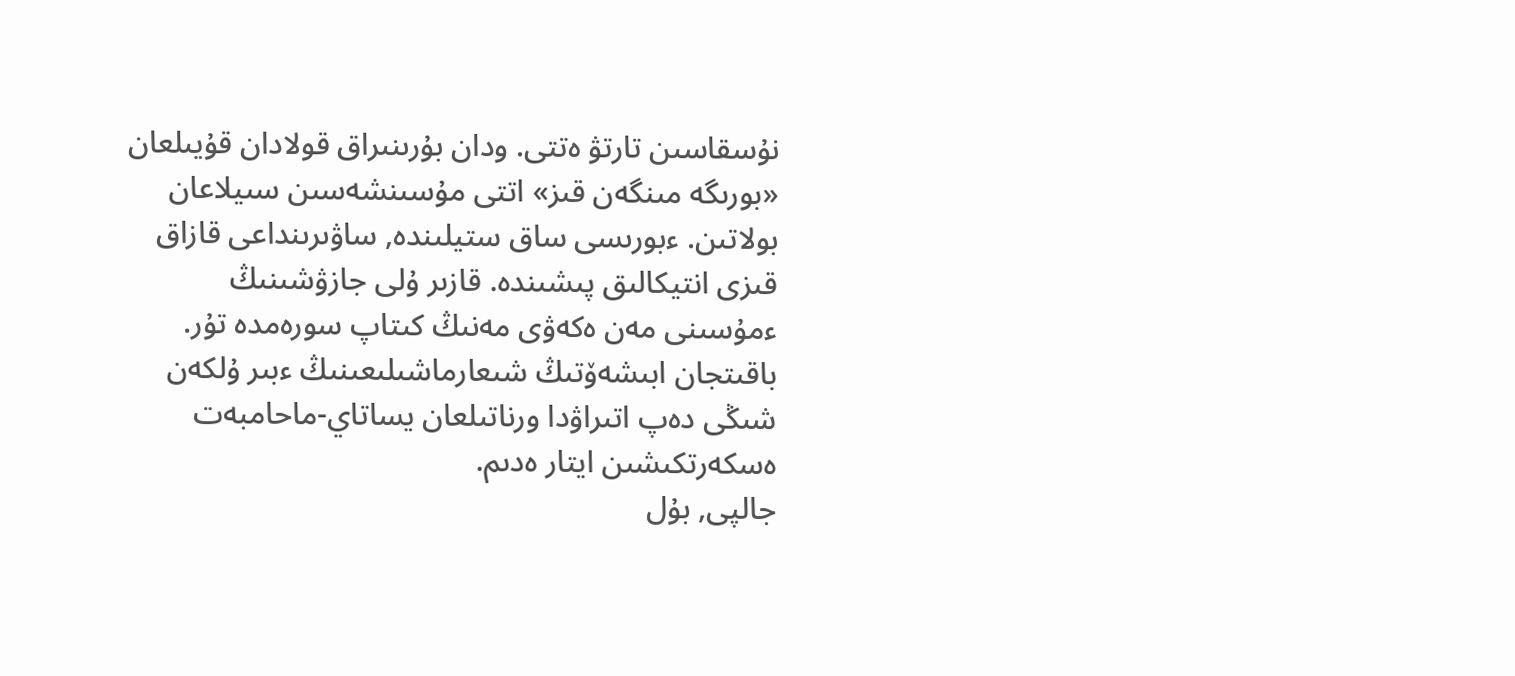نۇسقاسىن تارتۋ ەتتى. ودان بۇرىنىراق قولادان قۇيىلعان «بورىگە مىنگەن قىز» اتتى مۇسىنشەسىن سىيلاعان بولاتىن. ءبورىسى ساق ستيلىندە, ساۋىرىنداعى قازاق قىزى انتيكالىق پىشىندە. قازىر ۇلى جازۋشىنىڭ ءمۇسىنى مەن ەكەۋى مەنىڭ كىتاپ سورەمدە تۇر.
باقىتجان ابىشەۆتىڭ شىعارماشىلىعىنىڭ ءبىر ۇلكەن شىڭى دەپ اتىراۋدا ورناتىلعان يساتاي-ماحامبەت ەسكەرتكىشىن ايتار ەدىم.
جالپى, بۇل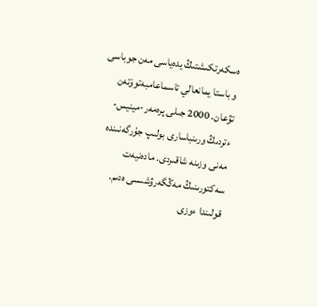ەسكەرتكىشتىڭ يدەياسى مەن جوباسى و باستا يمانعالي تاسماعامبەتوۆتەن تۋعان. 2000 جىلى پرەمەر-مينيس-
ءتردىڭ ورىنباسارى بولىپ جۇرگەنىندە مەنى وزىنە شاقىردى. مادەنيەت سەكتورىنىڭ مەڭگەرۋشىسى ەدىم. قولىندا ءوزى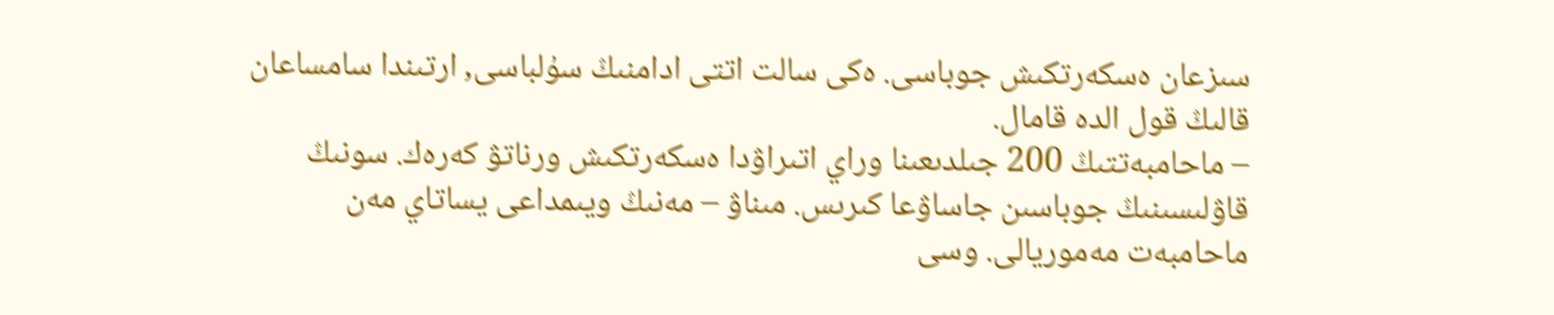سىزعان ەسكەرتكىش جوباسى. ەكى سالت اتتى ادامنىڭ سۇلباسى, ارتىندا سامساعان قالىڭ قول الدە قامال.
– ماحامبەتتىڭ 200 جىلدىعىنا وراي اتىراۋدا ەسكەرتكىش ورناتۋ كەرەك. سونىڭ قاۋلىسىنىڭ جوباسىن جاساۋعا كىرىس. مىناۋ – مەنىڭ ويىمداعى يساتاي مەن ماحامبەت مەموريالى. وسى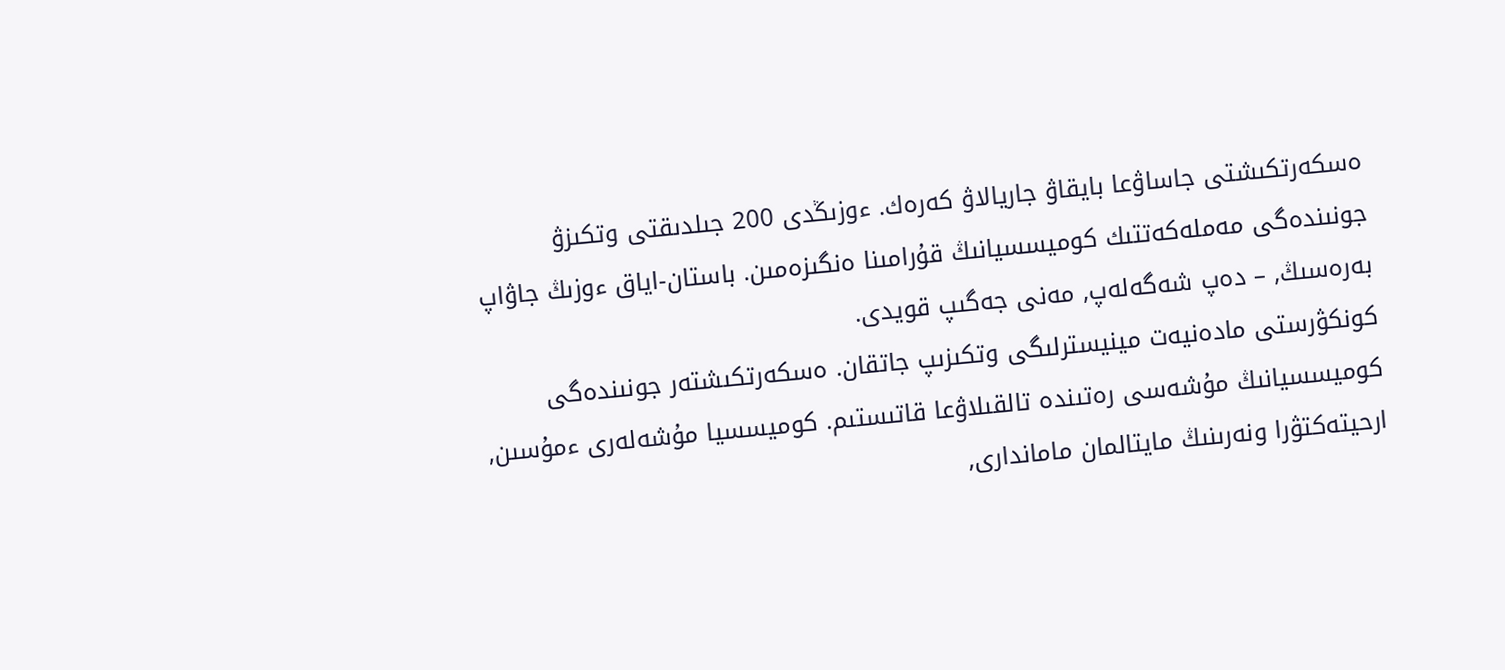ەسكەرتكىشتى جاساۋعا بايقاۋ جاريالاۋ كەرەك. ءوزىڭدى 200 جىلدىقتى وتكىزۋ جونىندەگى مەملەكەتتىك كوميسسيانىڭ قۇرامىنا ەنگىزەمىن. باستان-اياق ءوزىڭ جاۋاپ بەرەسىڭ, – دەپ شەگەلەپ, مەنى جەگىپ قويدى.
كونكۋرستى مادەنيەت مينيسترلىگى وتكىزىپ جاتقان. ەسكەرتكىشتەر جونىندەگى كوميسسيانىڭ مۇشەسى رەتىندە تالقىلاۋعا قاتىستىم. كوميسسيا مۇشەلەرى ءمۇسىن, ارحيتەكتۋرا ونەرىنىڭ مايتالمان ماماندارى,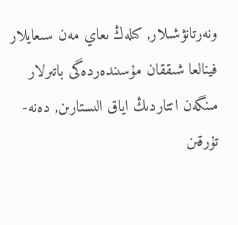ونەرتانۋشىلار, كىلەڭ ىعاي مەن سىعايلار فينالعا شىققان مۇسىندەردەگى باتىرلار مىنگەن اتتاردىڭ اياق الىستارىن, دەنە-تۇرقىن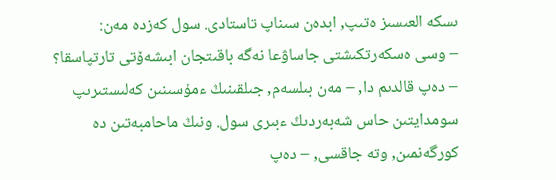ىسكە العىسىز ەتىپ, ابدەن سىناپ تاستادى. سول كەزدە مەن:
– وسى ەسكەرتكىشتى جاساۋعا نەگە باقىتجان ابىشەۆتى تارتپاسقا؟ – دەپ قالدىم دا, – مەن بىلسەم, جىلقىنىڭ ءمۇسىنىن كەلىستىرىپ سومدايتىن حاس شەبەردىڭ ءبىرى سول. ونىڭ ماحامبەتىن دە كورگەنمىن, وتە جاقسى, – دەپ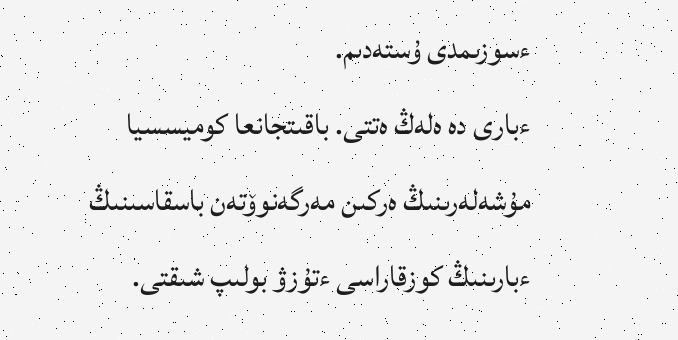ءسوزىمدى ۇستەدىم.
ءبارى دە ەلەڭ ەتتى. باقىتجانعا كوميسسيا مۇشەلەرىنىڭ ەركىن مەرگەنوۆتەن باسقاسىنىڭ ءبارىنىڭ كوزقاراسى ءتۇزۋ بولىپ شىقتى.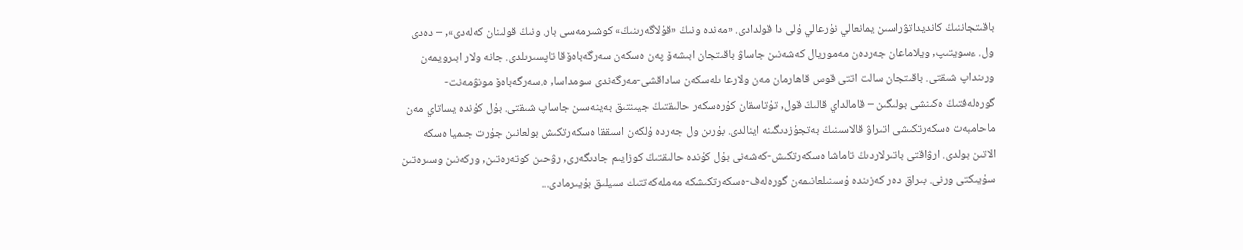باقىتجاننىڭ كانديداتۋراسىن يمانعالي نۇرعالي ۇلى دا قولدادى. «مەندە ونىڭ «قۇلاگەرىنىڭ» كوشىرمەسى بار. ونىڭ قولىنان كەلەدى», – دەدى ول. ءسويتىپ, ويلاماعان جەردەن مەموريال كەشەنىن جاساۋ باقىتجان ابىشەۆ پەن ەسكەن سەرگەباەۆقا تاپسىرىلدى. جانە ولار ابىرويمەن ورىنداپ شىقتى. باقىتجان سالت اتتى قوس قاھارمان مەن ولارعا ىلەسكەن ساداقشى-مەرگەندى سومداسا, ە.سەرگەباەۆ مونۋمەنت-گورەلەفتىڭ ەكىنشى بولىگىن – قامالداي قالىڭ قول, تۇتاسقان كۇرەسكەر حالىقتىڭ جيىنتىق بەينەسىن جاساپ شىقتى. بۇل كۇندە يساتاي مەن ماحامبەت ەسكەرتكىشى اتىراۋ قالاسىنىڭ بەتجۇزدىگىنە اينالدى. بۇرىن ول جەردە ۇلكەن اسىققا ەسكەرتكىش بولعانىن جۇرت جىميا ەسكە الاتىن بولدى. ارۋاقتى باتىرلاردىڭ تاماشا ەسكەرتكىش-كەشەنى بۇل كۇندە حالىقتىڭ كوزايىم جادىگەرى, رۋحىن كوتەرەتىن, وركەنىن وسىرەتىن سۇيىكتى ورنى. بىراق دەر كەزىندە ۇسىنىلعانىمەن گورەلەف-ەسكەرتكىشكە مەملەكەتتىك سىيلىق بۇيىرمادى...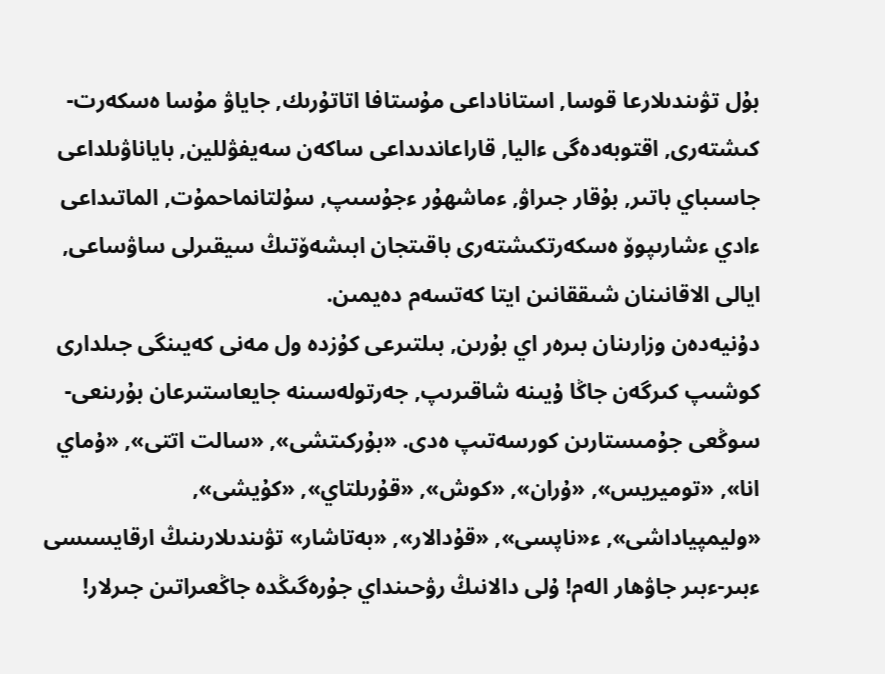بۇل تۋىندىلارعا قوسا, استاناداعى مۇستافا اتاتۇرىك, جاياۋ مۇسا ەسكەرت-
كىشتەرى, اقتوبەدەگى ءاليا, قاراعاندىداعى ساكەن سەيفۋللين, باياناۋىلداعى جاسىباي باتىر, بۇقار جىراۋ, ءماشھۇر ءجۇسىپ, سۇلتانماحمۇت, الماتىداعى ءادي ءشارىپوۆ ەسكەرتكىشتەرى باقىتجان ابىشەۆتىڭ سيقىرلى ساۋساعى, ايالى الاقانىنان شىققانىن ايتا كەتسەم دەيمىن.
دۇنيەدەن وزارىنان بىرەر اي بۇرىن, بىلتىرعى كۇزدە ول مەنى كەيىنگى جىلدارى كوشىپ كىرگەن جاڭا ۇيىنە شاقىرىپ, جەرتولەسىنە جايعاستىرعان بۇرىنعى-سوڭعى جۇمىستارىن كورسەتىپ ەدى. «بۇركىتشى», «سالت اتتى», «ۇماي انا», «توميريس», «ۇران», «كوش», «قۇرىلتاي», «كۇيشى», «وليمپياداشى», ء«ناپسى», «قۇدالار», «بەتاشار» تۋىندىلارىنىڭ ارقايسىسى ءبىر-ءبىر جاۋھار الەم! ۇلى دالانىڭ رۋحىنداي جۇرەگىڭدە جاڭعىراتىن جىرلار!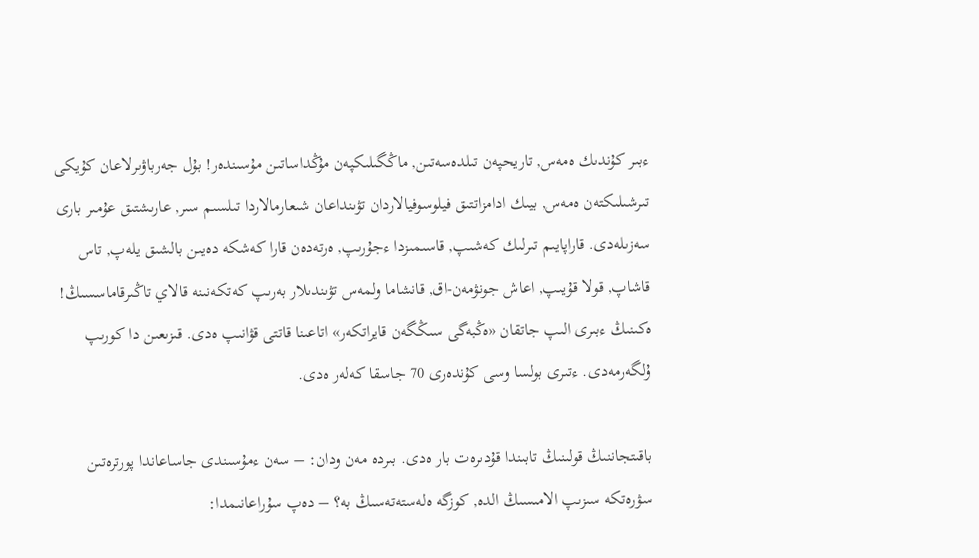ءبىر كۇندىك ەمەس, تاريحپەن تىلدەسەتىن, ماڭگىلىكپەن مۇڭداساتىن مۇسىندەر! بۇل جەرباۋىرلاعان كۇيكى تىرشىلىكتەن ەمەس, بيىك ادامزاتتىق فيلوسوفيالاردان تۋىنداعان شىعارمالاردا تىلسىم سىر, عارىشتىق عۇمىر بارى سەزىلەدى. قاراپايىم تىرلىك كەشىپ, قاسىمىزدا ءجۇرىپ, ەرتەدەن قارا كەشكە دەيىن بالشىق يلەپ, تاس قاشاپ, قولا قۇيىپ, اعاش جونۋمەن-اق, قانشاما ولمەس تۋىندىلار بەرىپ كەتكەنىنە قالاي تاڭىرقاماسسىڭ! ەكىنىڭ ءبىرى الىپ جاتقان «ەڭبەگى سىڭگەن قايراتكەر» اتاعىنا قاتتى قۋانىپ ەدى. قىزىعىن دا كورىپ ۇلگەرمەدى. ءتىرى بولسا وسى كۇندەرى 70 جاسقا كەلەر ەدى.

باقىتجاننىڭ قولىنىڭ تابىندا قۇدىرەت بار ەدى. بىردە مەن ودان: – سەن ءمۇسىندى جاساعاندا پورترەتىن سۋرەتكە سىزىپ الامىسىڭ الدە, كوزگە ەلەستەتەسىڭ بە؟ – دەپ سۇراعانىمدا: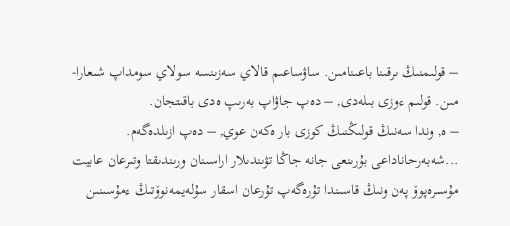– قولىمنىڭ ىرقىنا باعىنامىن. ساۋساعىم قالاي سەزىنسە سولاي سومداپ شىعارا-
مىن. قولىم ءوزى بىلەدى, – دەپ جاۋاپ بەرىپ ەدى باقىتجان.
– ە, وندا سەنىڭ قولىڭنىڭ كوزى بار ەكەن عوي, – دەپ ازىلدەگەم.
...شەبەرحاناداعى بۇرىنعى جانە جاڭا تۋىندىلار اراسىنان ورىندىقتا وتىرعان عابيت مۇسىرەپوۆ پەن ونىڭ قاسىندا تۇرەگەپ تۇرعان اسقار سۇلەيمەنوۆتىڭ ءمۇسىنىن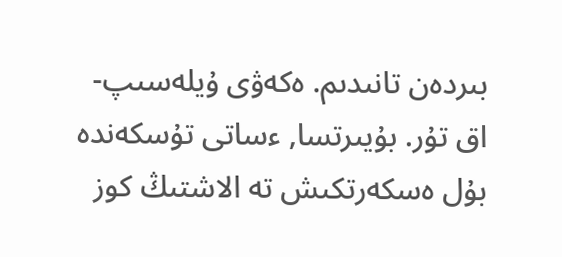بىردەن تانىدىم. ەكەۋى ۇيلەسىپ-اق تۇر. بۇيىرتسا, ءساتى تۇسكەندە بۇل ەسكەرتكىش تە الاشتىڭ كوز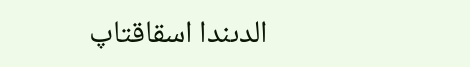الدىندا اسقاقتاپ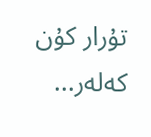تۇرار كۇن كەلەر...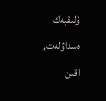ۇلىقبەك ەسداۋلەت,
اقىن